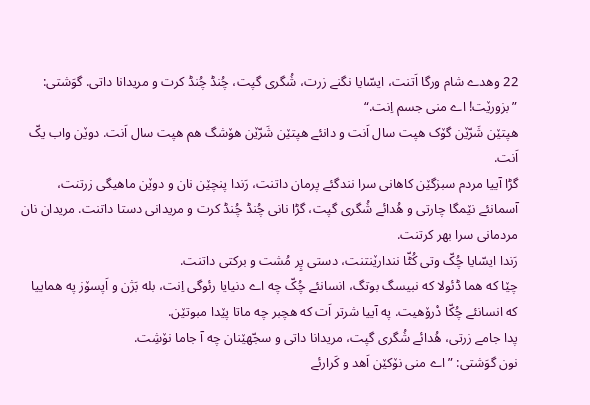22 وهدے شام ورگا اَتنت، ایسّایا نگنے زرت، شُگری گپت، چُنڈ چُنڈ کرت و مریدانا داتی. گوَشتی: ”بزورێت! اے منی جسم اِنت.“
هپتێن شَرّێن گۆک هپت سال اَنت و دانئے هپتێن شَرّێن هۆشگ هم هپت سال اَنت. دوێن واب یکّ اَنت.
گڑا آییا مردم سبزگێن کاهانی سرا نندگئے پرمان داتنت، رَندا پنچێن نان و دوێن ماهیگی زرتنت، آسمانئے نێمگا چارتی و هُدائے شُگری گپت، گڑا نانی چُنڈ چُنڈ کرت و مریدانی دستا داتنت. مریدان نان مردمانی سرا بهر کرتنت.
رَندا ایسّایا چُکّ وتی کُٹّا نندارێنتنت، دستی پِر مُشت و برکتی داتنت.
چێا که هما ڈئولا که نبیسگ بوتگ، انسانئے چُکّ چه اے دنیایا رئوگی اِنت، بله بَژن و اَپسۆز په هماییا که انسانئے چُکّا دْرۆهیت. په آییا شرتر اَت که هچبر چه ماتا پێدا مبوتێن.
پدا جامے زرتی، هُدائے شُگری گپت، مریدانا داتی و سجّهێنان چه آ جاما نۆشِت.
نون گوَشتی: ”اے منی نۆکێن اَهد و کَرارئے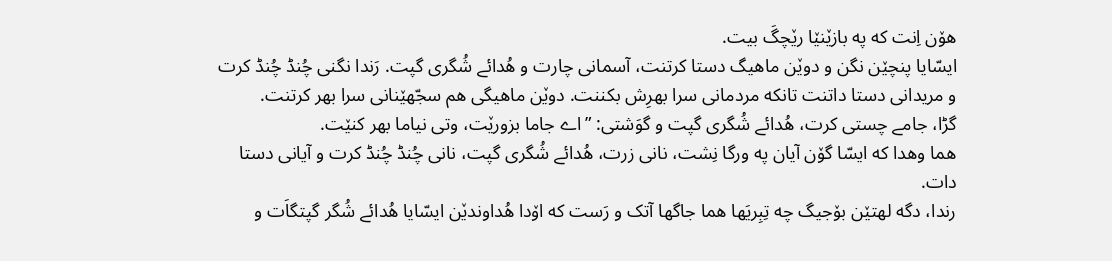هۆن اِنت که په بازێنێا رێچگَ بیت.
ایسّایا پنچێن نگن و دوێن ماهیگ دستا کرتنت، آسمانی چارت و هُدائے شُگری گپت. رَندا نگنی چُنڈ چُنڈ کرت و مریدانی دستا داتنت تانکه مردمانی سرا بهرِش بکننت. دوێن ماهیگی هم سجّهێنانی سرا بهر کرتنت.
گڑا، جامے چستی کرت، هُدائے شُگری گپت و گوَشتی: ”اے جاما بزورێت، وتی نیاما بهر کنێت.
هما وهدا که ایسّا گۆن آیان په ورگا نِشت، نانی زرت، هُدائے شُگری گپت، نانی چُنڈ چُنڈ کرت و آیانی دستا دات.
رندا، دگه لهتێن بۆجیگ چه تِبِریَها هما جاگها آتک و رَست که اۆدا هُداوندێن ایسّایا هُدائے شُگر گپتگاَت و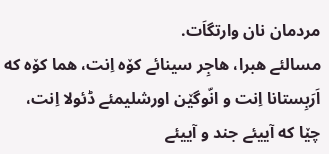مردمان نان وارتگاَت.
مسالئے هبرا، هاجِر سینائے کۆه اِنت، هما کۆه که اَرَبِستانا اِنت و انّوگێن اورشلیمئے ڈئولا اِنت، چێا که آییئے جند و آییئے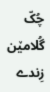چُکّ گُلامێن زِندے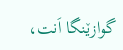گوازێنگا اَنت،